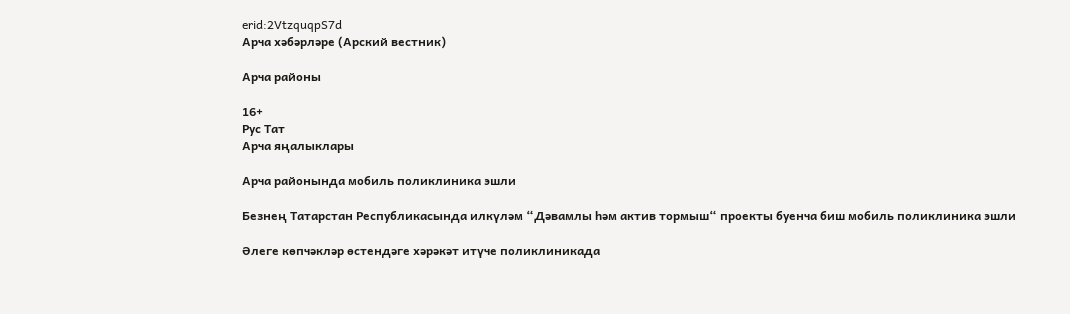erid:2VtzquqpS7d
Арча хәбәрләре (Арский вестник)

Арча районы

16+
Рус Тат
Арча яңалыклары

Арча районында мобиль поликлиника эшли

Безнең Татарстан Республикасында илкүләм “Дәвамлы һәм актив тормыш“ проекты буенча биш мобиль поликлиника эшли

Әлеге көпчәкләр өстендәге хәрәкәт итүче поликлиникада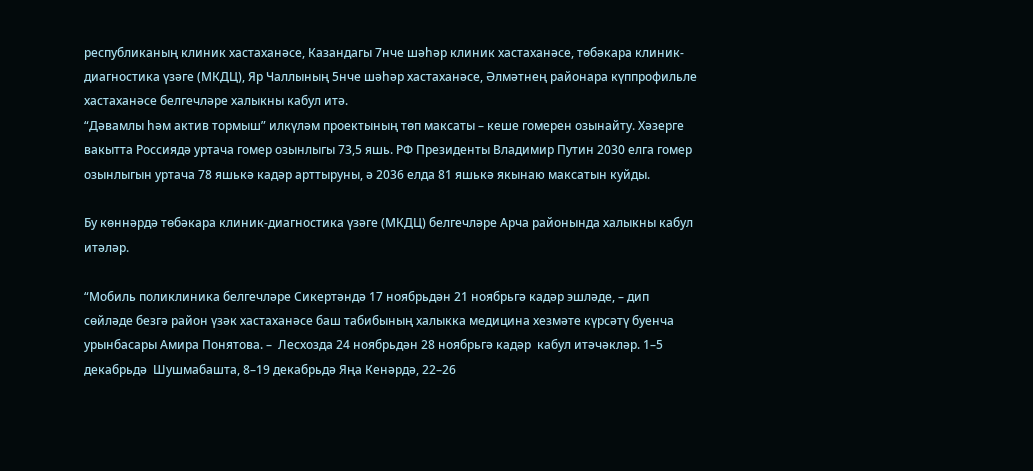республиканың клиник хастаханәсе, Казандагы 7нче шәһәр клиник хастаханәсе, төбәкара клиник-диагностика үзәге (МКДЦ), Яр Чаллының 5нче шәһәр хастаханәсе, Әлмәтнең районара күппрофильле хастаханәсе белгечләре халыкны кабул итә.
“Дәвамлы һәм актив тормыш” илкүләм проектының төп максаты – кеше гомерен озынайту. Хәзерге вакытта Россиядә уртача гомер озынлыгы 73,5 яшь. РФ Президенты Владимир Путин 2030 елга гомер озынлыгын уртача 78 яшькә кадәр арттыруны, ә 2036 елда 81 яшькә якынаю максатын куйды.

Бу көннәрдә төбәкара клиник-диагностика үзәге (МКДЦ) белгечләре Арча районында халыкны кабул итәләр.

“Мобиль поликлиника белгечләре Сикертәндә 17 ноябрьдән 21 ноябрьгә кадәр эшләде, – дип сөйләде безгә район үзәк хастаханәсе баш табибының халыкка медицина хезмәте күрсәтү буенча урынбасары Амира Понятова. –  Лесхозда 24 ноябрьдән 28 ноябрьгә кадәр  кабул итәчәкләр. 1–5 декабрьдә  Шушмабашта, 8–19 декабрьдә Яңа Кенәрдә, 22–26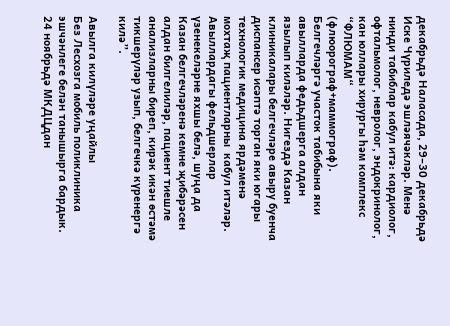декабрьдә Наласада, 29–30 декабрьдә Иске Чүриледә эшләячәкләр. Менә нинди табиблар кабул итә: кардиолог, офтальмолог, невролог, эндокринолог, кан юллары хирургы һәм комплекс “ФЛЮМАМ“ (флюорограф+маммограф). Белгечләргә участок табибына яки авылларда федьдшерга алдан язылып киләләр. Нигездә Казан клиникалары белгечләре авыру буенча диспансер исәптә торган яки югары технологик медицина ярдәменә мохтаҗ пациентларны  кабул итәләр. Авыллардагы фельдшерлар  үзенекеләрне яхшы белә, шуңа да Казан белгечләренә кемне җибәрәсен алдан билгелиләр, пациент тиешле анализларны биреп, кирәк икән өстәмә тикшерүләр узып, белгечкә күренергә килә”.

Авылга килүләре уңайлы
Без Лесхозга мобиль поликлиника эшчәнлеге белән танышырга бардык. 24 ноябрьдә МКДЦдан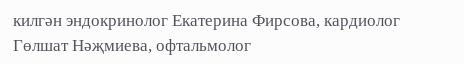килгән эндокринолог Екатерина Фирсова, кардиолог Гөлшат Нәҗмиева, офтальмолог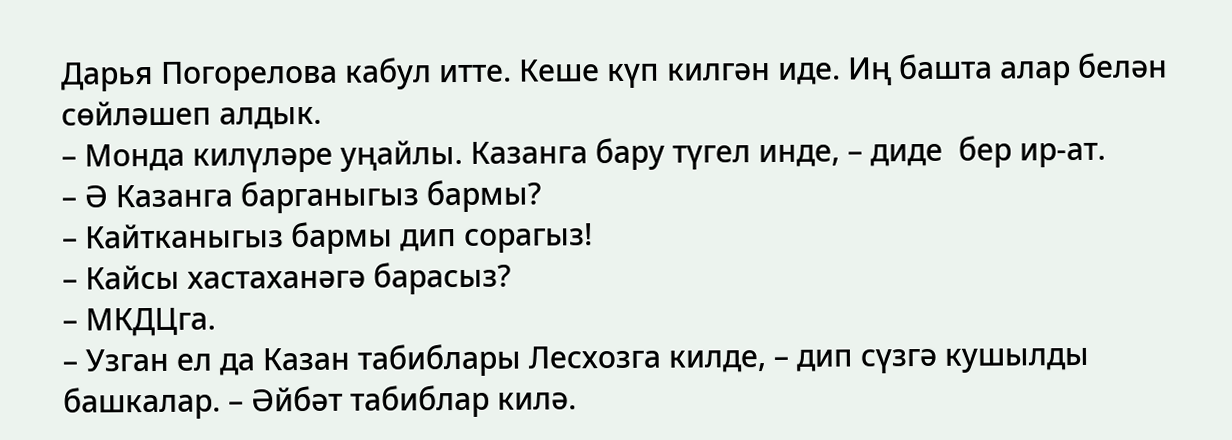Дарья Погорелова кабул итте. Кеше күп килгән иде. Иң башта алар белән сөйләшеп алдык.
– Монда килүләре уңайлы. Казанга бару түгел инде, – диде  бер ир-ат.
– Ә Казанга барганыгыз бармы?
– Кайтканыгыз бармы дип сорагыз!
– Кайсы хастаханәгә барасыз?
– МКДЦга.
– Узган ел да Казан табиблары Лесхозга килде, – дип сүзгә кушылды башкалар. – Әйбәт табиблар килә.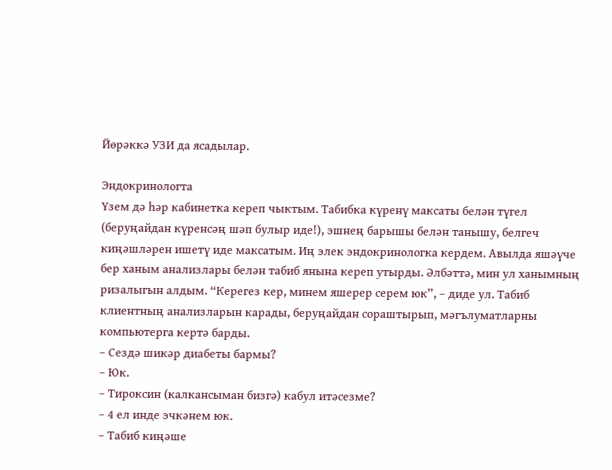Йөрәккә УЗИ да ясадылар.

Эндокринологта
Үзем дә һәр кабинетка кереп чыктым. Табибка күренү максаты белән түгел (беруңайдан күренсәң шәп булыр иде!), эшнең барышы белән танышу, белгеч киңәшләрен ишетү иде максатым. Иң элек эндокринологка кердем. Авылда яшәүче бер ханым анализлары белән табиб янына кереп утырды. Әлбәттә, мин ул ханымның ризалыгын алдым. “Керегез кер, минем яшерер серем юк”, – диде ул. Табиб клиентның анализларын карады, беруңайдан сораштырып, мәгълуматларны компьютерга кертә барды.
– Сездә шикәр диабеты бармы?
– Юк.
– Тироксин (калкансыман бизгә) кабул итәсезме?
– 4 ел инде эчкәнем юк.
– Табиб киңәше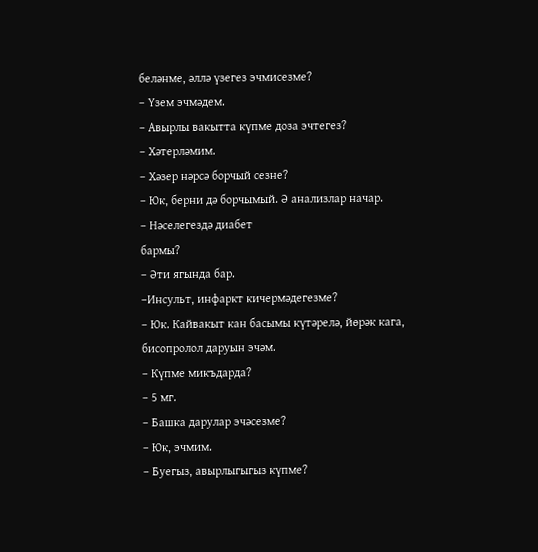беләнме, әллә үзегез эчмисезме?
– Үзем эчмәдем.
– Авырлы вакытта күпме доза эчтегез?
– Хәтерләмим.
– Хәзер нәрсә борчый сезне?
– Юк, берни дә борчымый. Ә анализлар начар.
– Нәселегездә диабет
бармы?
– Әти ягында бар.
–Инсульт, инфаркт кичермәдегезме?
– Юк. Кайвакыт кан басымы күтәрелә, йөрәк кага, бисопролол даруын эчәм.
– Күпме микъдарда?
– 5 мг.
– Башка дарулар эчәсезме?
– Юк, эчмим.
– Буегыз, авырлыгыгыз күпме?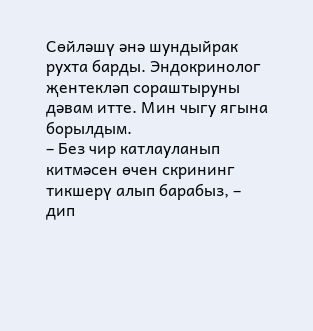Сөйләшү әнә шундыйрак рухта барды. Эндокринолог җентекләп сораштыруны дәвам итте. Мин чыгу ягына борылдым.
– Без чир катлауланып китмәсен өчен скрининг тикшерү алып барабыз, – дип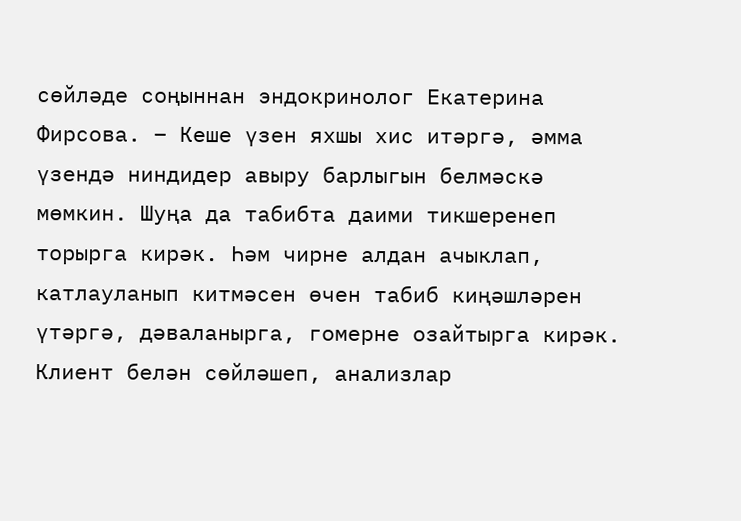сөйләде соңыннан эндокринолог Екатерина Фирсова. – Кеше үзен яхшы хис итәргә, әмма үзендә ниндидер авыру барлыгын белмәскә мөмкин. Шуңа да табибта даими тикшеренеп торырга кирәк. Һәм чирне алдан ачыклап, катлауланып китмәсен өчен табиб киңәшләрен үтәргә, дәваланырга, гомерне озайтырга кирәк. Клиент белән сөйләшеп, анализлар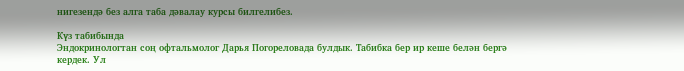нигезендә без алга таба дәвалау курсы билгелибез.

Күз табибында
Эндокринологтан соң офтальмолог Дарья Погореловада булдык. Табибка бер ир кеше белән бергә кердек. Ул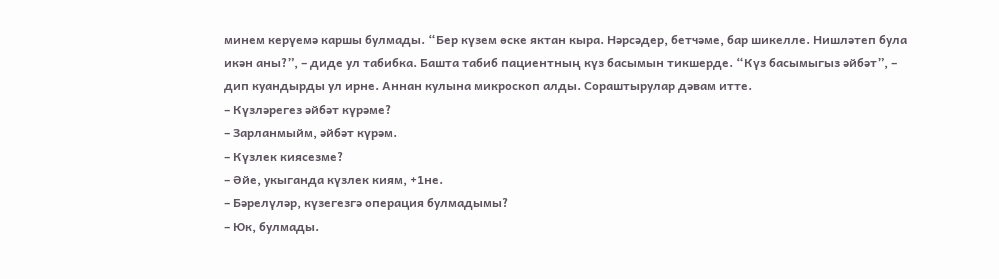минем керүемә каршы булмады. “Бер күзем өске яктан кыра. Нәрсәдер, бетчәме, бар шикелле. Нишләтеп була икән аны?”, – диде ул табибка. Башта табиб пациентның күз басымын тикшерде. “Күз басымыгыз әйбәт”, – дип куандырды ул ирне. Аннан кулына микроскоп алды. Сораштырулар дәвам итте.
– Күзләрегез әйбәт күрәме?
– Зарланмыйм, әйбәт күрәм.
– Күзлек киясезме?
– Әйе, укыганда күзлек киям, +1не.
– Бәрелүләр, күзегезгә операция булмадымы?
– Юк, булмады.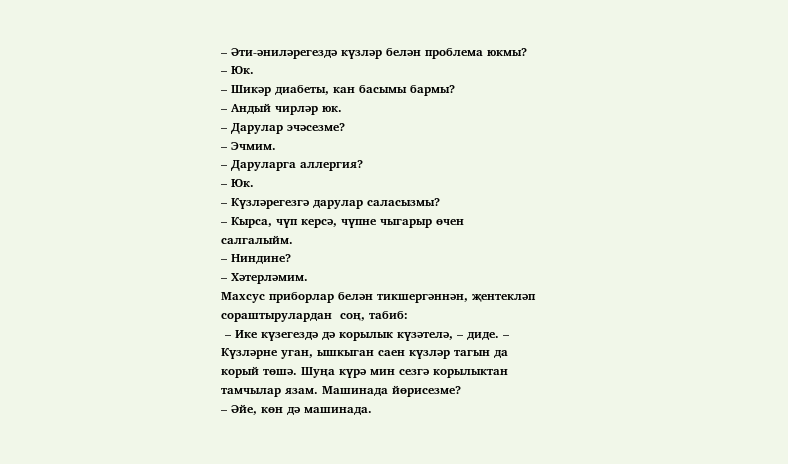– Әти-әниләрегездә күзләр белән проблема юкмы?
– Юк.
– Шикәр диабеты, кан басымы бармы?
– Андый чирләр юк.
– Дарулар эчәсезме?
– Эчмим.
– Даруларга аллергия?
– Юк.
– Күзләрегезгә дарулар саласызмы?
– Кырса, чүп керсә, чүпне чыгарыр өчен салгалыйм.
– Ниндине?
– Хәтерләмим.
Махсус приборлар белән тикшергәннән, җентекләп сораштырулардан  соң, табиб:
 – Ике күзегездә дә корылык күзәтелә, – диде. – Күзләрне уган, ышкыган саен күзләр тагын да корый төшә. Шуңа күрә мин сезгә корылыктан тамчылар язам. Машинада йөрисезме?
– Әйе, көн дә машинада.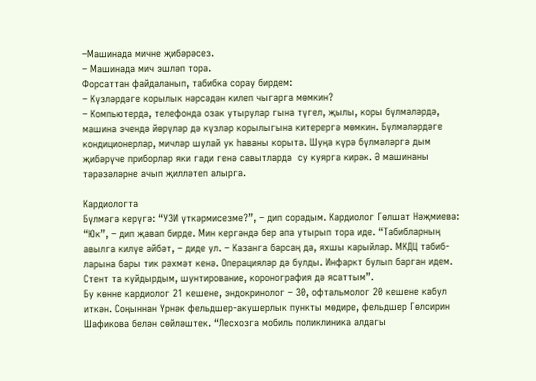–Машинада мичне җибәрәсез.
– Машинада мич эшләп тора.
Форсаттан файдаланып, табибка сорау бирдем:
– Күзләрдәге корылык нәрсәдән килеп чыгарга мөмкин?
– Компьютерда, телефонда озак утырулар гына түгел, җылы, коры бүлмәләрдә, машина эчендә йөрүләр дә күзләр корылыгына китерергә мөмкин. Бүлмәләрдәге кондиционерлар, мичләр шулай ук һаваны корыта. Шуңа күрә бүлмәләргә дым җибәрүче приборлар яки гади генә савытларда  су куярга кирәк. Ә машинаны тәрәзәләрне ачып җилләтеп алырга.

Кардиологта
Бүлмәгә керүгә: “УЗИ үткәрмисезме?”, – дип сорадым. Кардиолог Гөлшат Нәҗмиева: “Юк”, – дип җавап бирде. Мин кергәндә бер апа утырып тора иде. “Табибларның авылга килүе әйбәт, – диде ул. – Казанга барсаң да, яхшы карыйлар. МКДЦ табиб-ларына бары тик рәхмәт кенә. Операцияләр дә булды. Инфаркт булып барган идем. Стент та куйдырдым, шунтирование, коронография дә ясаттым”.
Бу көнне кардиолог 21 кешене, эндокринолог – 30, офтальмолог 20 кешене кабул иткән. Соңыннан Үрнәк фельдшер-акушерлык пункты мөдире, фельдшер Гөлсирин Шафикова белән сөйләштек. “Лесхозга мобиль поликлиника алдагы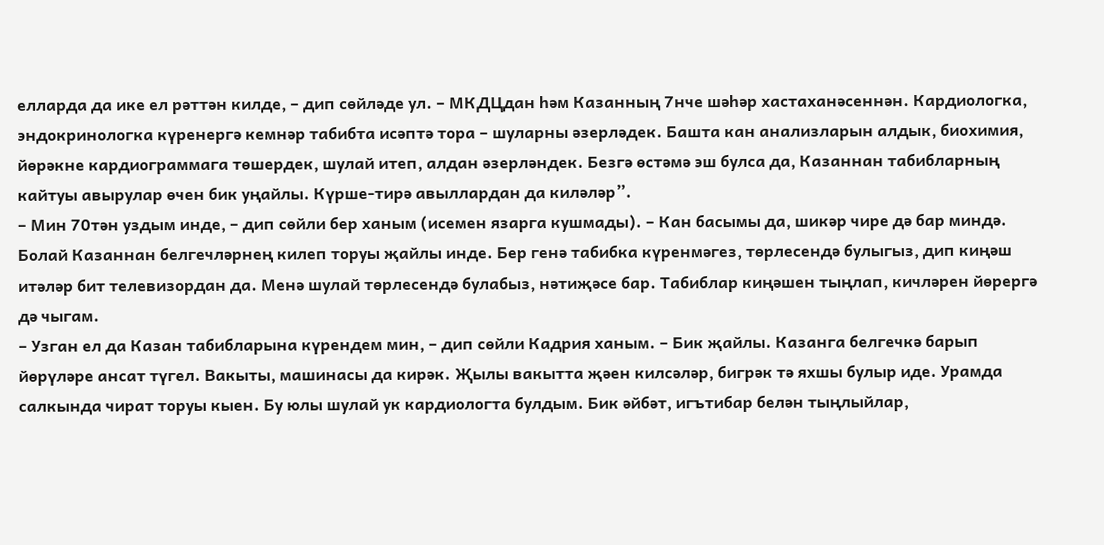елларда да ике ел рәттән килде, – дип сөйләде ул. – МКДЦдан һәм Казанның 7нче шәһәр хастаханәсеннән. Кардиологка, эндокринологка күренергә кемнәр табибта исәптә тора – шуларны әзерләдек. Башта кан анализларын алдык, биохимия, йөрәкне кардиограммага төшердек, шулай итеп, алдан әзерләндек. Безгә өстәмә эш булса да, Казаннан табибларның кайтуы авырулар өчен бик уңайлы. Күрше-тирә авыллардан да киләләр”.
– Мин 70тән уздым инде, – дип сөйли бер ханым (исемен язарга кушмады). – Кан басымы да, шикәр чире дә бар миндә. Болай Казаннан белгечләрнең килеп торуы җайлы инде. Бер генә табибка күренмәгез, төрлесендә булыгыз, дип киңәш итәләр бит телевизордан да. Менә шулай төрлесендә булабыз, нәтиҗәсе бар. Табиблар киңәшен тыңлап, кичләрен йөрергә дә чыгам.
– Узган ел да Казан табибларына күрендем мин, – дип сөйли Кадрия ханым. – Бик җайлы. Казанга белгечкә барып йөрүләре ансат түгел. Вакыты, машинасы да кирәк. Җылы вакытта җәен килсәләр, бигрәк тә яхшы булыр иде. Урамда салкында чират торуы кыен. Бу юлы шулай ук кардиологта булдым. Бик әйбәт, игътибар белән тыңлыйлар,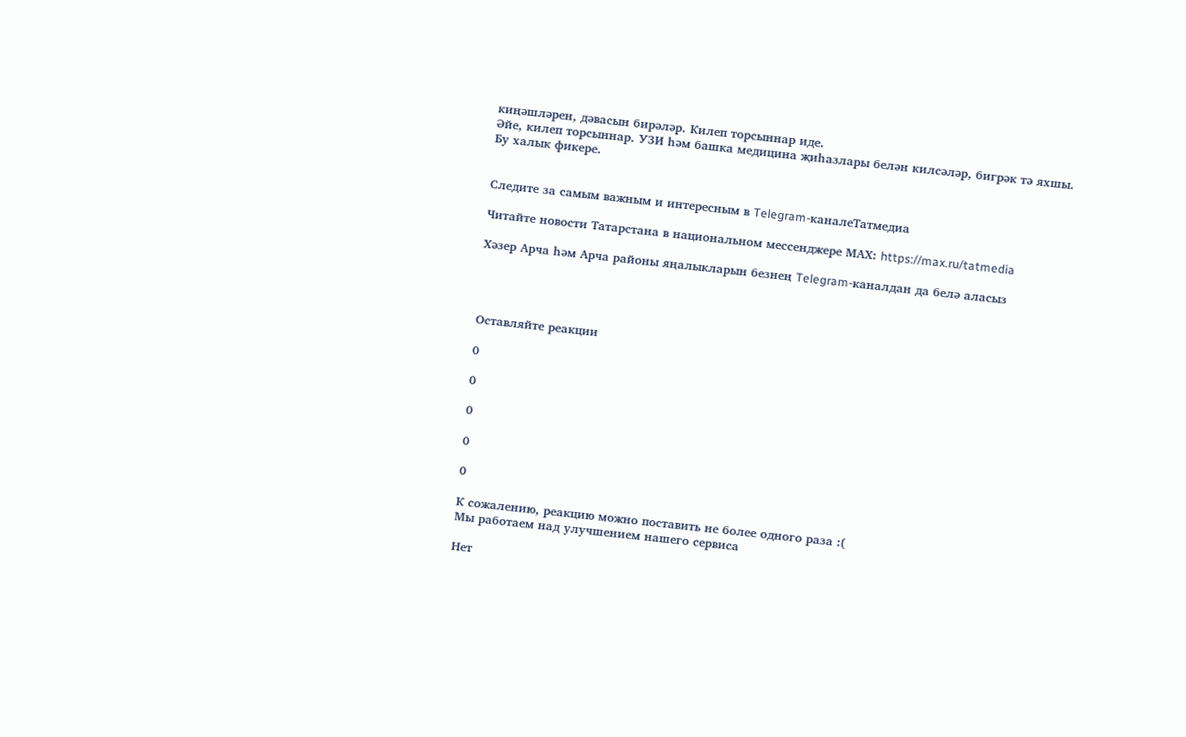киңәшләрен, дәвасын бирәләр. Килеп торсыннар иде.
Әйе, килеп торсыннар. УЗИ һәм башка медицина җиһазлары белән килсәләр, бигрәк тә яхшы. Бу халык фикере.


Следите за самым важным и интересным в Telegram-каналеТатмедиа

Читайте новости Татарстана в национальном мессенджере MАХ: https://max.ru/tatmedia

Хәзер Арча һәм Арча районы яңалыкларын безнең Telegram-каналдан да белә аласыз




Оставляйте реакции

0

0

0

0

0

К сожалению, реакцию можно поставить не более одного раза :(
Мы работаем над улучшением нашего сервиса

Нет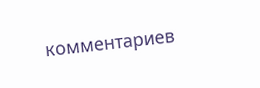комментариев